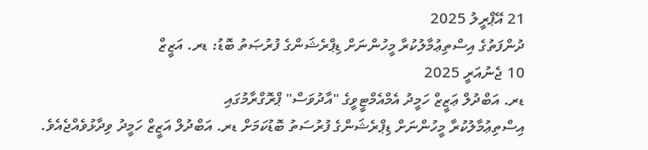21 އޭޕްރީލު 2025
ދުންފަތުގެ އިސްތިޢުމާލުކުރާ މީހުންނަށް ޑިޕްރެޝަންގެ ފުރުޞަތު ބޮޑު: ޑރ. އަޒީޒް
10 ޖެނުއަރީ 2025
ޑރ. އަބްދުލް ޢަޒީޒް ހަމީދު އެމްއެމްޓީވީގެ "އާދުވަސް" ޕްރޮގްރާމުގައި
އިސްތިޢުމާލުކުރާ މީހުންނަށް ޑިޕްރެޝަންގެ ފުރުސަތު ބޮޑުކަމަށް ޑރ. އަބްދުލް އަޒީޒް ހަމީދު ވިދާޅުވެއްޖެއެވެ.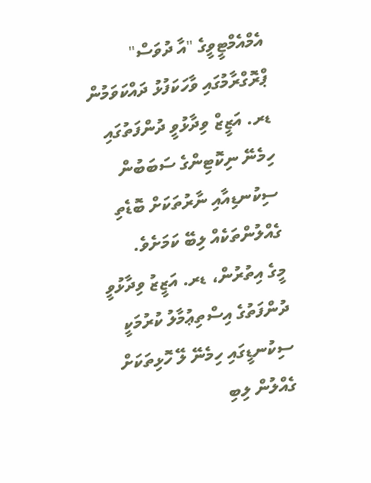އެމްއެމްޓީވީގެ "އާ ދުވަސް" ޕްރޮގްރާމުގައި ވާހަކަފުޅު ދައްކަވަމުން ޑރ. އަޒީޒް ވިދާޅުވީ ދުންފަތުގައި ހިމެނޭ ނިކޮޓިންގެ ސަބަބުން ސިކުނޑިއާއި ނާރުތަކަށް ބޮޑެތި ގެއްލުންތަކެއް ލިބޭ ކަމަށެވެ.
މީގެ އިތުރުން، ޑރ. އަޒީޒު ވިދާޅުވީ ދުންފަތުގެ އިސްތިޢުމާލު ކުރުމަކީ ސިކުނޑީގައި ހިމެނޭ ލޭ ހޮޅިތަކަށް ގެއްލުން ލިބި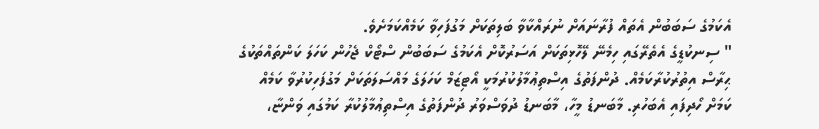އެކަމުގެ ސަބަބުން އެތައް ފުރާނައަށް ނުރައްކާވާ ބަލިތަކަށް މަގުފަހިވާ ކަމެއްކަމަށެވެ.
" ސިނކުޑީގެ އެތެރޭގައި ހިމެނޭ ލޭހޮޅިތަކަށް އަސަރުކޮށް އެކަމުގެ ސަބަބުން ސްޓޯކް ޖެހުން ކަހަލަ ކަންތައްތަކުގެ ޙިރާސް އިތުރުކުރާކަމެއް. ދުންފަތުގެ އިސްތިޢުމާލުކުރުމަކީ އޯޓިޒަމް ކަހަލަގެ މައްސަލަތަކަށް މަގުފަހިކުރުވާ ކަމެއް ކަމަށް ހޯދިފައި އެބަހުރި. މާބަނޑު މީހާ، މާބަނޑު ދުވަސްވަރު ދުންފަތުގެ އިސްތިޢުމާލުކުރާ ކަމުގައި ވަންޏާ،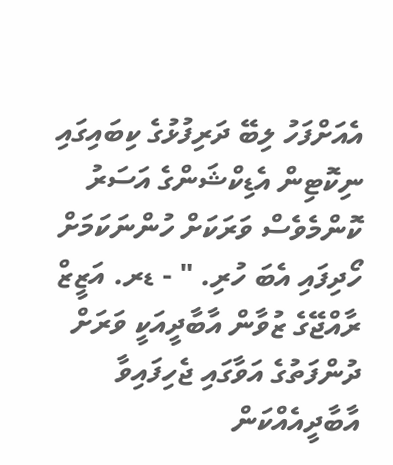އެއަށްފަހު ލިބޭ ދަރިފުޅުގެ ކިބައިގައި ނިކޮޓިން އެޑިކްޝަންގެ އަސަރު ކޮންމެވެސް ވަރަކަށް ހުންނަކަމަށް ހޯދިފައި އެބަ ހުރި. " - ޑރ. އަޒީޒް
ރާއްޖޭގެ ޒުވާން އާބާދީއަކީ ވަރަށް ދުންފަތުގެ އަވާގައި ޖެހިފައިވާ އާބާދީއެއްކަން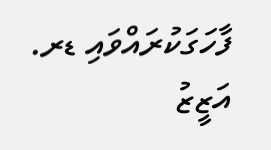ފާހަގަކުރައްވައި ޑރ. އަޒީޒު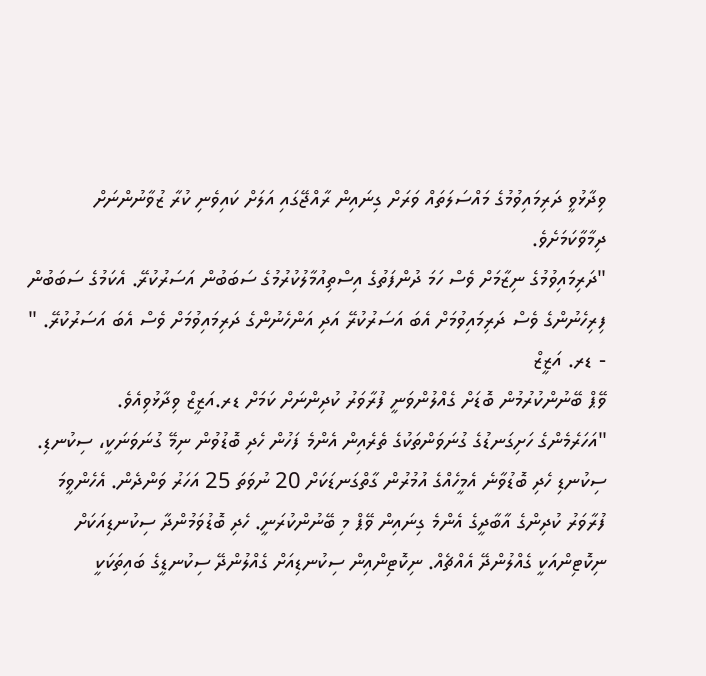ވިދާޅުވީ ދަރިމައިވުމުގެ މައްސަލަތައް ވަރަށް ގިނައިން ރާއްޖޭގައި އަލަށް ކައިވެނި ކުރާ ޒުވާނުންނަށް ދިމާވާކަމަށެވެ.
"ދަރިމައިވުމުގެ ނިޒާމަށް ވެސް ހަމަ ދުންފަތުގެ އިސްތިއުމާލުކުރުމުގެ ސަބަބުން އަސަރުކުރޭ. އެކަމުގެ ސަބަބުން ފިރިހެނުންގެ ވެސް ދަރިމައިވުމަށް އެބަ އަސަރުކުރޭ އަދި އަންހެނުންގެ ދަރިމައިވުމަށް ވެސް އެބަ އަސަރުކުރޭ. " - ޑރ. އަޒީޒް
ވޭޕް ބޭނުންކުރުމުން ބޮޑަށް ގެއްލުންވަނީ ފުރާވަރު ކުދިންނަށް ކަމަށް ޑރ.އަޒީޒް ވިދާޅުވިއެވެ.
"އަހަރެމެންގެ ހަށިގަނޑުގެ ގުނަވަންތަކުގެ ތެރެއިން އެންމެ ފަހުން ހެދި ބޮޑުވުން ނިމޭ ގުނަވަނަކީ، ސިކުނޑި. ސިކުނޑި ހެދި ބޮޑުވާނެ އެމީހެއްގެ އުމުރުން ގާތްގަނޑަކަށް 20 ނުވަތަ 25 އަހަރު ވަންދެން. އެހެންވީމަ ފުރާވަރު ކުދިންގެ އާބާދީގެ އެންމެ ގިނައިން ވޭޕް މި ބޭނުންކުރަނީ. ހެދި ބޮޑުވަމުންދާ ސިކުނޑިއަކަށް ނިކޮޓިންއަކީ ގެއްލުންދޭ އެއްޗެއް. ނިކޮޓިންއިން ސިކުނޑިއަށް ގެއްލުންދޭ ސިކުނޑީގެ ބައިތަކަކީ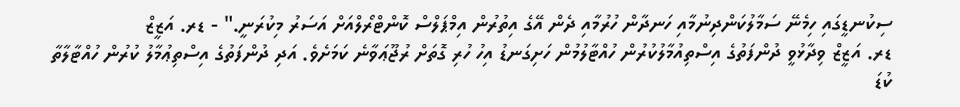ސިކުނޑީގައި ހިމެނޭ ސަމާލުކަންދިނުމާއި ހަނދާން ހުރުމާއި ދެން އޭގެ އިތުރުން އިމްޕަލްސް ކޮންޓްރޯލްއަށް އަސަރު މިކުރަނީ." - ޑރ. އަޒީޒް
ޑރ. އަޒީޒް ވިދާޅުވީ ދުންފަތުގެ އިސްތިއުމާލުކުރުން ހުއްޓާލުމުން ހަށިގަނޑު އިހު ހުރި ގޮތަށް ރުޖޫޢަވާނެ ކަމަށެވެ. އަދި ދުންފަތުގެ އިސްތިޢުމާލު ކުރުން ހުއްޓާލާތާ ކުޑަ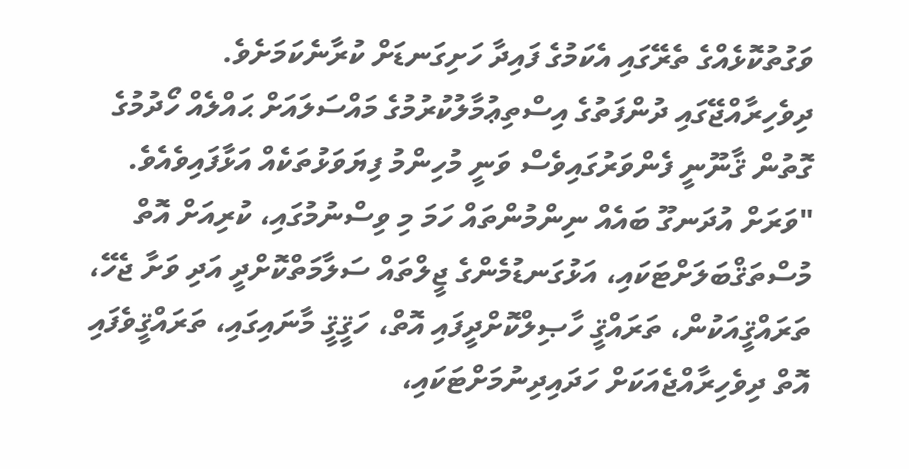ވަގުތުކޮޅެއްގެ ތެރޭގައި އެކަމުގެ ފައިދާ ހަށިގަނޑަށް ކުރާނެކަމަށެވެ.
ދިވެހިރާއްޖޭގައި ދުންފަތުގެ އިސްތިޢުމާލުކުރުމުގެ މައްސަލައަށް ޙައްލެއް ހޯދުމުގެ ގޮތުން ޤާނޫނީ ފެންވަރުގައިވެސް ވަނީ މުހިންމު ފިޔަވަޅުތަކެއް އަޅާފައިވެއެވެ.
"ވަރަށް އުދަނގޫ ބައެއް ނިންމުންތައް ހަމަ މި ވިސްނުމުގައި، ކުރިއަށް އޮތް މުސްތަޤްބަލަށްޓަކައި، އަޅުގަނޑުމެންގެ ޖީލްތައް ސަލާމަތްކޮށްދީ އަދި ވަށާ ޖެހޭ، ތަރައްޤީއަކުން، ތަރައްޤީ ހާޞިލްކޮށްދީފައި އޮތް، ހަޤީޤީ މާނައިގައި، ތަރައްޤީވެފައި އޮތް ދިވެހިރާއްޖެއަކަށް ހަދައިދިނުމަށްޓަކައި،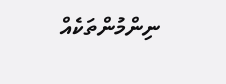ނިންމުންތަކެއް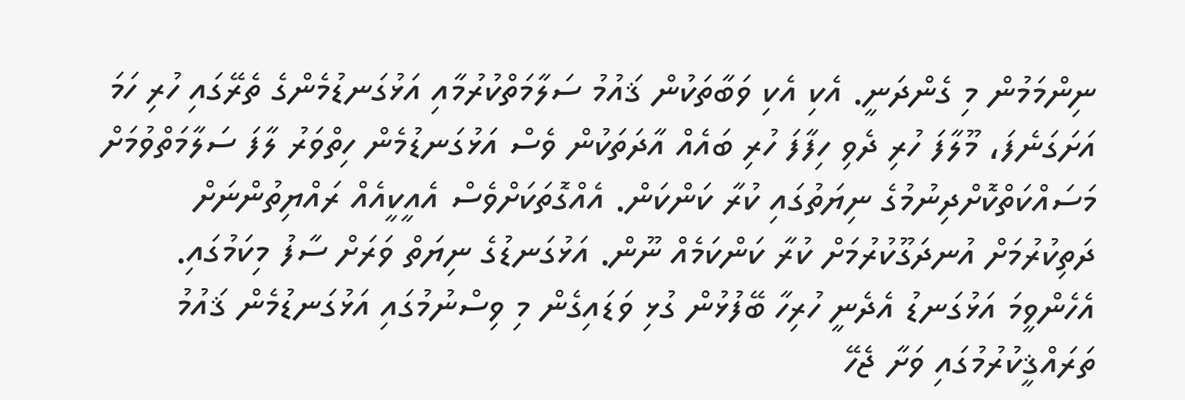ނިންމަމުން މި ގެންދަނީ. އެކި އެކި ވަބާތަކުން ޤައުމު ސަލާމަތްކުރުމާއި އަޅުގަނޑުމެންގެ ތެރޭގައި ހުރި ހަމަ އަށަގަނެފަ، މޫލާފަ ހުރި ދެވި ހިފާފަ ހުރި ބައެއް އާދަތަކުން ވެސް އަޅުގަނޑުމެން ހިތްވަރު ލާފަ ސަލާމަތްވުމަށް މަސައްކަތްކޮށްދިނުމުގެ ނިޔަތުގައި ކުރާ ކަންކަން. އެއްގޮތަކަށްވެސް އެއީކީއެއް ރައްޔިތުންނަށް ދަތިކުރުމަށް އުނދަގޫކުރުމަށް ކުރާ ކަންކަމެއް ނޫން. އަޅުގަނޑުގެ ނިޔަތް ވަރަށް ސާފު މިކަމުގައި. އެހެންވީމަ އަޅުގަނޑު އެދެނީ ހުރިހާ ބޭފުޅުން ގުޅި ވަޑައިގެން މި ވިސްނުމުގައި އަޅުގަނޑުމެން ޤައުމު ތަރައްޤީކުރުމުގައި ވަށާ ޖެހޭ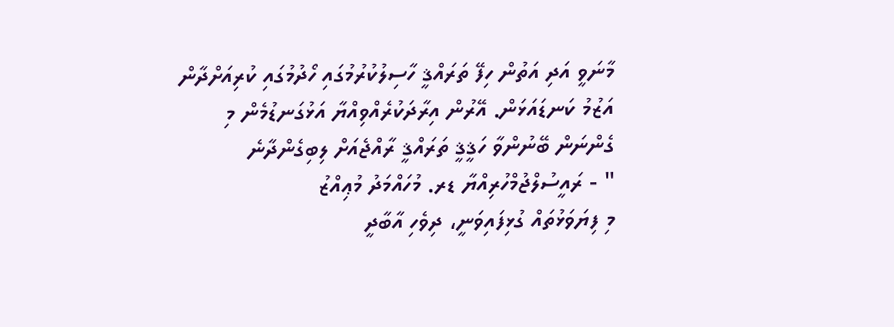މާނަވީ އަދި އަތުން ހިފޭ ތަރައްޤީ ހާސިލުކުރުމުގައި ހޯދުމުގައި ކުރިއަށްދާން އަޒުމު ކަނޑައަޅަން. އޭރުން އިރާދަކުރެއްވިއްޔާ އަޅުގަނޑުމެން މި ގެންނަން ބޭނުންވާ ހަޤީޤީ ތަރައްޤީ ރާއްޖެއަށް ލިބިގެންދާނެ
" - ރައީސުލްޖުމްހުރިއްޔާ ޑރ. މުހައްމަދު މުޢިއްޒު
މި ފިޔަވަޅުތައް ގުޅިފައިވަނީ، ދިވެހި އާބާދީ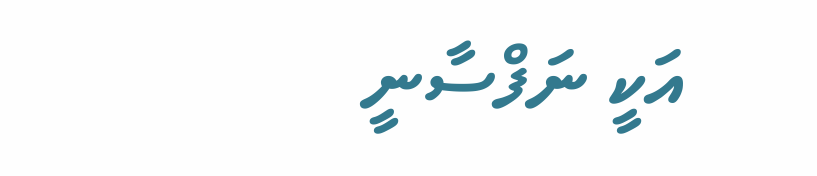އަކީ ނަފްސާނީ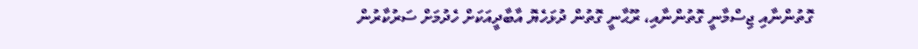ގޮތުންނާއި ޖިސްމާނީ ގޮތުންނާއި، ރޫޙާނީ ގޮތުން ދުޅަހެޔޮ އާބާދީއަކަށް ހެދުމަށް ސަރުކާރުން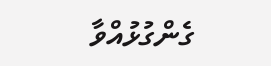ގެންގުޅުއްވާ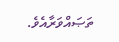ތަޞައްވަރާއެވެ.